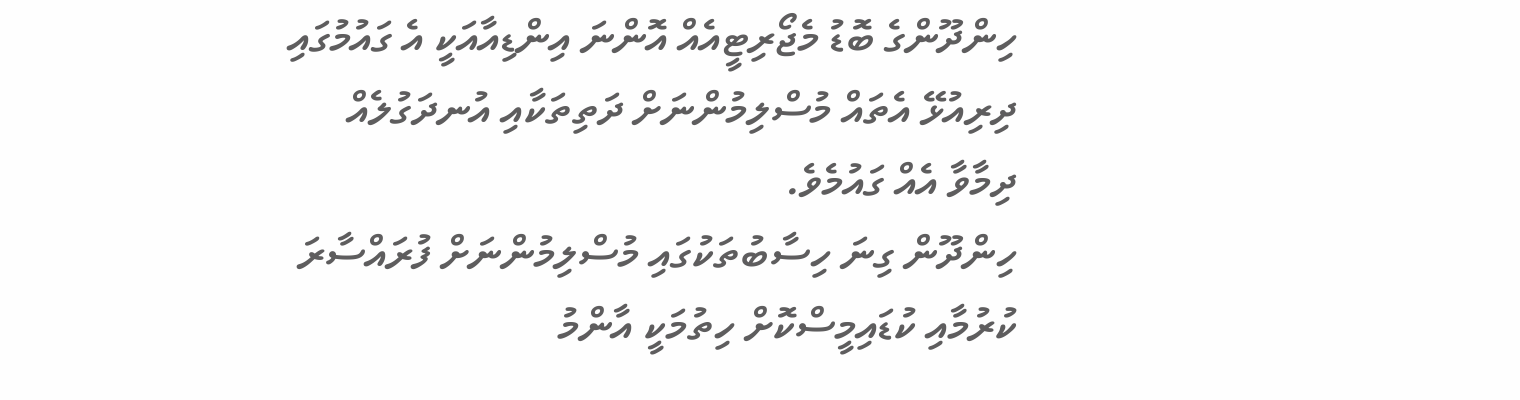ހިންދޫންގެ ބޮޑު މެޖޯރިޓީއެއް އޮންނަ އިންޑިއާއަކީ އެ ގައުމުގައި ދިރިއުޅޭ އެތައް މުސްލިމުންނަށް ދަތިތަކާއި އުނދަގުލެއް ދިމާވާ އެއް ގައުމެވެ.
ހިންދޫން ގިނަ ހިސާބުތަކުގައި މުސްލިމުންނަށް ފުރައްސާރަ ކުރުމާއި ކުޑައިމީސްކޮށް ހިތުމަކީ އާންމު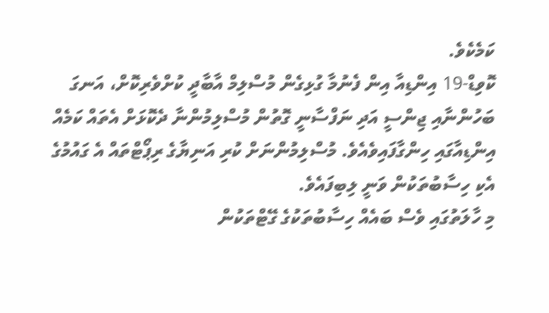ކަމެކެވެ.
ކޮވިޑް-19 އިންޑިއާ އިން ފެނުމާ ގުޅިގެން މުސްލިމް އާބާދީ ކުށްވެރިކޮށް، އަނގަ ބަހުންނާއި ޖިންސީ އަދި ނަފްސާނީ ގޮތުން މުސްލިމުންނާ ދެކޮޅަށް އެތައް ކަމެއް އިންޑިއާގައި ހިންގާފައިވެއެވެ. މުސްލިމުންނަށް ކުރި އަނިޔާގެ ރިޕޯޓްތައް އެ ގައުމުގެ އެކި ހިސާބުތަކުން ވަނީ ލިބިފައެވެ.
މި ހާލަތުގައި ވެސް ބައެއް ހިސާބުތަކުގެ ގޭޓްތަކުން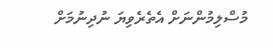މުސްލިމުންނަށް އެތެރެވިޔަ ނުދިނުމަށް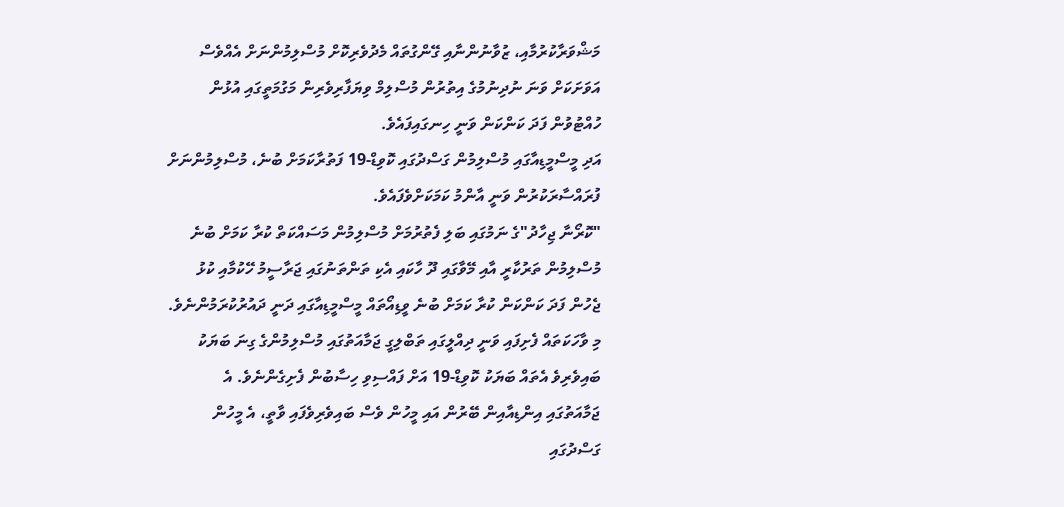މަޝްވަރާކުރުމާއި، ޒުވާނުންނާއި ގޭންގުތައް މެދުވެރިކޮށް މުސްލިމުންނަށް އެއްވެސް އަވަށަކަށް ވަނަ ނުދިނުމުގެ އިތުރުން މުސްލިމް ވިޔަފާރިވެރިން މަގުމަތީގައި އުޅުން ހުއްޓުވުން ފަދަ ކަންކަން ވަނީ ހިނގައިފައެވެ.
އަދި މީސްމީޑިއާގައި މުސްލިމުން ގަސްދުގައި ކޮވިޑް-19 ފަތުރާކަމަށް ބުނެ، މުސްލިމުންނަށް ފުރައްސާރަކުރުން ވަނީ އާންމު ކަމަކަށްވެފައެވެ.
"ކޮރޯނާ ޖިހާދު"ގެ ނަމުގައި ބަލި ފެތުރުމަށް މުސްލިމުން މަސައްކަތް ކުރާ ކަމަށް ބުނެ މުސްލިމުން ތަރުކާރީ އާއި މޭވާގައި ދޫ ހާކައި އެކި ތަންތަނުގައި ޖަރާސީމު ހޭކުމާއި ކުޅު ޖެހުން ފަދަ ކަންކަން ކުރާ ކަމަށް ބުނެ ވީޑިއޯތައް މީސްމީޑިއާގައި ދަނީ ދައުރުކުރަމުންނެވެ.
މި ވާހަކަތައް ފެށިފައި ވަނީ ދިއްލީގައި ތަބްލިގީ ޖަމާއަތުގައި މުސްލިމުންގެ ގިނަ ބަޔަކު ބައިވެރިވެ އެތައް ބަޔަކު ކޮވިޑް-19 އަށް ފައްސިވި ހިސާބުން ފެށިގެންނެވެ. އެ ޖަމާއަތުގައި އިންޑިއާއިން ބޭރުން އައި މީހުން ވެސް ބައިވެރިވެފައި ވާތީ، އެ މީހުން ގަސްދުގައި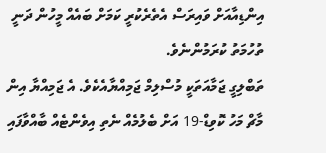އިންޑިއާއަށް ވައިރަސް އެތެރެކުރީ ކަމަށް ބައެއް މީހުން ދަނީ ތުހުމަތު ކުރަމުންނެވެ.
ތަބްލިގީ ޖަމާއަތަކީ މުސްލިމް ޖަމިއްޔާއެކެވެ. އެ ޖަމިއްޔާ އިން މާޗް މަހު ކޮވިޑް-19 އަށް ބެލުމެއް ނެތި އިވެންޓެއް ބާއްވާފައި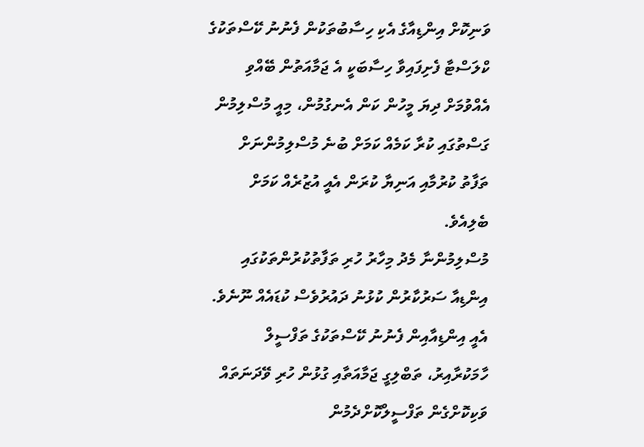ވަނިކޮށް އިންޑިއާގެ އެކި ހިސާބުތަކުން ފެނުނު ކޭސްތަކުގެ ކްލަސްޓާ ފެށިފައިވާ ހިސާބަކީ އެ ޖަމާއަތުން ބޭއްވި އެއްވުމަށް ދިޔަ މީހުން ކަން އެނގުމުން، މިއީ މުސްލިމުން ގަސްތުގައި ކުރާ ކަމެއް ކަމަށް ބުނެ މުސްލިމުންނަށް ތަފާތު ކުރުމާއި އަނިޔާ ކުރަން އެއީ އުޒުރެއް ކަމަށް ބެލިއެވެ.
މުސްލިމުންނާ މެދު މިހާރު ހުރި ތަފާތުކުރުންތަކުގައި އިންޑިއާ ސަރުކާރުން ކުޅުނު ދައުރުވެސް ކުޑައެއް ނޫނެވެ. އެއީ އިންޑިއާއިން ފެނުނު ކޭސްތަކުގެ ތަފްސީލް ހާމަކުރާއިރު، ތަބްލިގީ ޖަމާއަތާއި ގުޅުން ހުރި ވޭދަނަތައް ވަކިކޮށްގެން ތަފްސީލްކޮށްދެމުން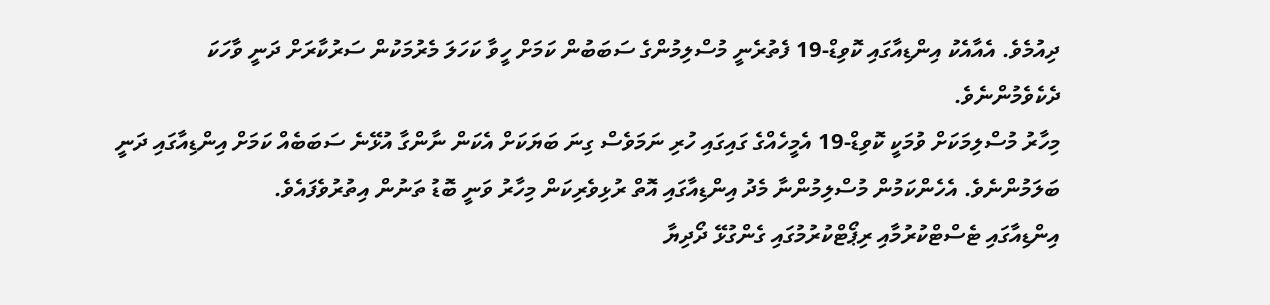ދިއުމެވެ. އެއާއެކު އިންޑިއާގައި ކޮވިޑް-19 ފެތުރެނީ މުސްލިމުންގެ ސަބަބުން ކަމަށް ހީވާ ކަހަލަ މެރުމަކުން ސަރުކާރަށް ދަނީ ވާހަކަ ދެކެވެމުންނެވެ.
މިހާރު މުސްލިމަކަށް ވުމަކީ ކޮވިޑް-19 އެމީހެއްގެ ގައިގައި ހުރި ނަމަވެސް ގިނަ ބަޔަކަށް އެކަން ނާންގާ އުޅޭނެ ސަބަބެއް ކަމަށް އިންޑިއާގައި ދަނީ ބަލަމުންނެވެ. އެހެންކަމުން މުސްލިމުންނާ މެދު އިންޑިއާގައި އޮތް ރުޅިވެރިކަން މިހާރު ވަނީ ބޮޑު ތަނުން އިތުރުވެފައެވެ.
އިންޑިއާގައި ޓެސްޓްކުރުމާއި ރިޕޯޓްކުރުމުގައި ގެންގުޅޭ ދޯދިޔާ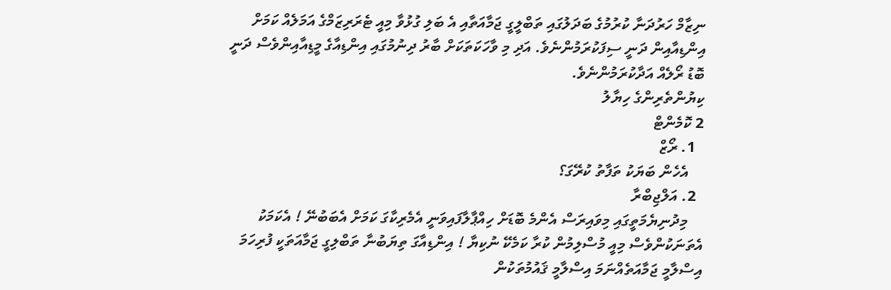ނިޒާމް ހަރުދަނާ ކުރުމުގެ ބަދަލުގައި ތަބްލީގީ ޖަމާއަތާއި އެ ބަލި ގުޅުވާ މިއީ ޓެރަރިޒަމްގެ އަމަލެއް ކަމަށް އިންޑިއާއިން ދަނީ ސިފަކުރަމުންނެވެ. އަދި މި ވާހަކަތަކަށް ބާރު ދިނުމުގައި އިންޑިއާގެ މީޑިއާއިންވެސް ދަނީ ބޮޑު ރޯލެއް އަދާކުރަމުންނެވެ.
ކިޔުންތެރިންގެ ހިޔާލު
2 ކޮމެންޓް
  1. ރޯޒް
    އެހެން ބަޔަކު ތަފާތު ކުރޭގަ؟
  2. އަލްޖިބްރާ
    މިދުނިޔެމަތީގައި މިވައިރަސް އެންމެ ބޮޑަށް ހިއްޕާލާފައިވަނީ އެމެރިކާގަ ކަމަށް އެބަބުނޭ ! އެކަމަކު އެތަނަކުންވެސް މިއީ މުސްލިމުން ކުރާ ކަމެކޭ ނުކިޔާ ! އިންޑިއާގަ ތިޔަބުނާ ތަބްލިގީ ޖަމާއަތަކީ ފުރިހަމަ އިސްލާމީ ޖަމާއަތެއްނަމަ އިސްލާމީ ޤައުމުތަކުން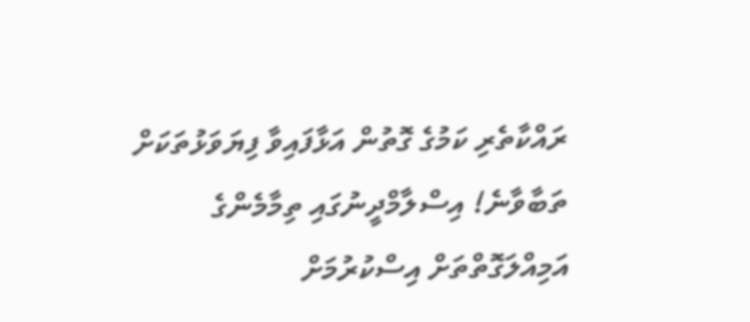ރައްކާތެރި ކަމުގެ ގޮތުން އަޅާފައިވާ ފިޔަވަޅުތަކަށް ތަބާވާނެ! އިސްލާމްދީނުގައި ތިމާމެންގެ އަމިއްލަގޮތްތަށް އިސްކުރުމަށް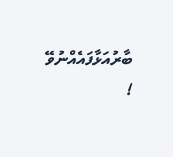ބާރުއަޅާފައެއްނުވޭ !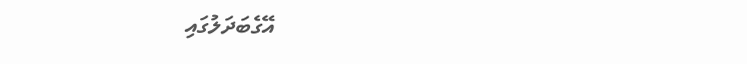އޭގެބަދަލުގައި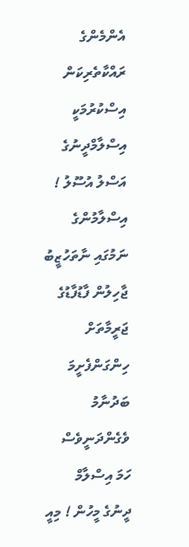އެންމެންގެ ރައްކާތެރިކަން އިސްކުރުމަކީ އިސްލާމްދީނުގެ އަސްލު އުސޫލު ! އިސްލާމުންގެ ނަމުގައި ނާތަހުޒީބު ޖާހިލުން ފާޑުފާޑުގެ ޖަރީމާތަށް ހިންގަންފެށީމަ ބަދުނާމު ވެގެންދަނީވެސް ހަމަ އިސްލާމް ދީނުގެ މީހުން ! މިއީ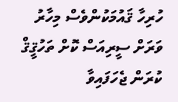ހުރިހާ ޤައުމަކުންވެސް މިހާރު ވަރަށް ސީރިއަސް ކޮށް ތަހުޤީޤް ކުރަން ޖެހަފައިވާ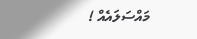މައްސަލައެއް !